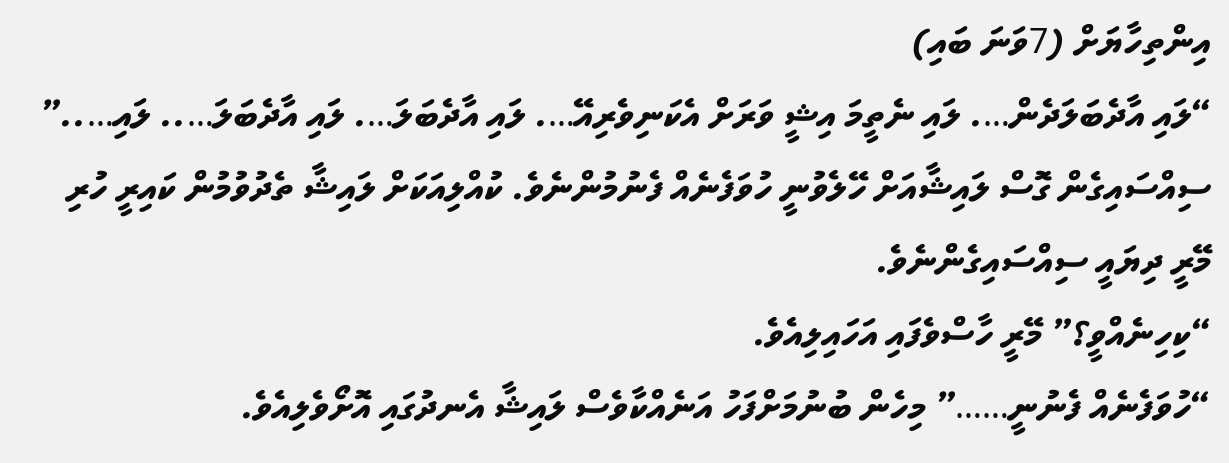އިންތިހާޔަށް (7ވަނަ ބައި)
“ލައި އާދެބަލަދެން…. ލައި ނެތީމަ އިޝީ ވަރަށް އެކަނިވެރިއޭ…. ލައި އާދެބަލަ…. ލައި އާދެބަލަ….. ލައި…..” ސިއްސައިގެން ގޮސް ލައިޝާއަށް ހޭލެވުނީ ހުވަފެނެއް ފެނުމުންނެވެ. ކުއްލިއަކަށް ލައިޝާ ތެދުވުމުން ކައިރީ ހުރި މޭރީ ދިޔައީ ސިއްސައިގެންނެވެ.
“ކިހިނެއްވީ؟” މޭރީ ހާސްވެފައި އަހައިލިއެވެ.
“ހުވަފެނެއް ފެނުނީ……” މިހެން ބުނުމަށްފަހު އަނެއްކާވެސް ލައިޝާ އެނދުގައި އޮށޯވެލިއެވެ.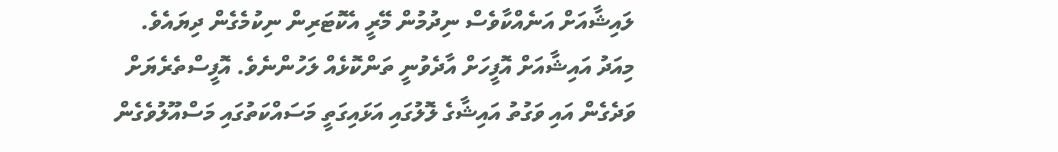ލައިޝާއަށް އަނެއްކާވެސް ނިދުމުން މޭރީ އެކޮޓަރިން ނިކުމެގެން ދިޔައެވެ.
މިއަދު އައިޝާއަށް އޮފީހަށް އާދެވުނީ ތަންކޮޅެއް ލަހުންނެވެ. އޮފީސްތެރެޔަށް ވަދެގެން އައި ވަގުތު އައިޝާގެ ލޮލުގައި އަޅައިގަތީ މަސައްކަތުގައި މަސްއޫލުވެގެން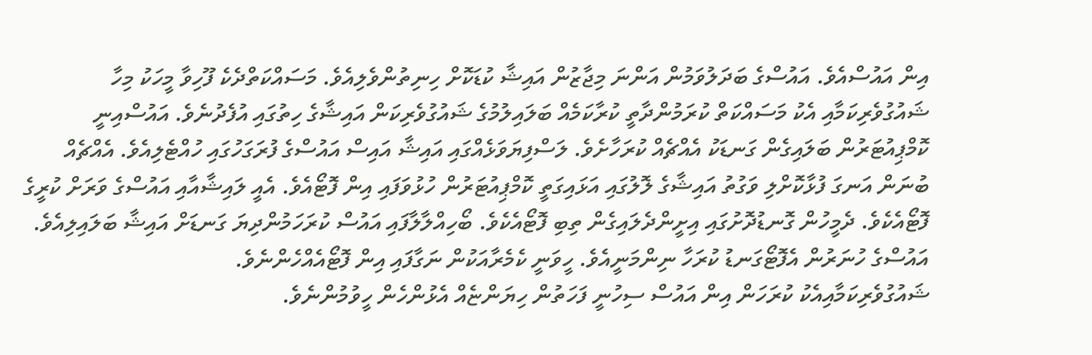އިން އައުސްއެވެ. އައުސްގެ ބަދަލުވަމުން އަންނަ މިޖާޒުން އައިޝާ ކުޑަކޮށް ހިނިތުންވެލިއެވެ. މަސައްކަތްދެކެ ފޫހިވާ މީހަކު މިހާ ޝައުގުވެރިކަމާއި އެކު މަސައްކަތް ކުރަމުންދާތީ ކުރާކަމެއް ބަލައިލުމުގެ ޝައުގުވެރިކަން އައިޝާގެ ހިތުގައި އުފެދުނެވެ. އައުސްއިނީ ކޮމްޕިއުޓަރުން ބަލައިގެން ގަނޑަކު އެއްޗެއް ކުރަހާށެވެ. ލަސްފިޔަވަޅެއްގައި އައިޝާ އައިސް އައުސްގެ ފުރަގަހުގައި ހުއްޓެލިއެވެ. އެއްޗެއް ބުނަން އަނގަ ފުޅާކޮށްލި ވަގުތު އައިޝާގެ ލޮލުގައި އަޅައިގަތީ ކޮމްޕިއުޓަރުން ހުޅުވަފައި އިން ފޮޓޯއެވެ. އެއީ ލައިޝާއާއި އައުސްގެ ވަރަށް ކުރީގެ ފޮޓޯއެކެވެ. ދެމީހުން ގޮނޑުދޮށުގައި އިށީންދެލައިގެން ތިބި ފޮޓޯއެކެވެ. ބޯހިއްލާލާފައި އައުސް ކުރަހަމުންދިޔަ ގަނޑަށް އައިޝާ ބަލައިލިއެވެ. އައުސްގެ ހުނަރުން އެފޮޓޯގަނޑު ކުރަހާ ނިންމަނީއެވެ. ހީވަނީ ކެމެރާއަކުން ނަގާފައި އިން ފޮޓޯއެއްހެންނެވެ.
ޝައުގުވެރިކަމާއިއެކު ކުރަހަން އިން އައުސް ސިހުނީ ފަހަތުން ހިޔަންޏެއް އެޅުންހެން ހީވުމުންނެވެ.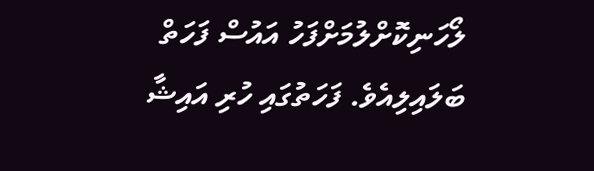ލޯހަނިކޮށްލުމަށްފަހު އައުސް ފަހަތް ބަލައިލިއެވެ. ފަހަތުގައި ހުރި އައިޝާ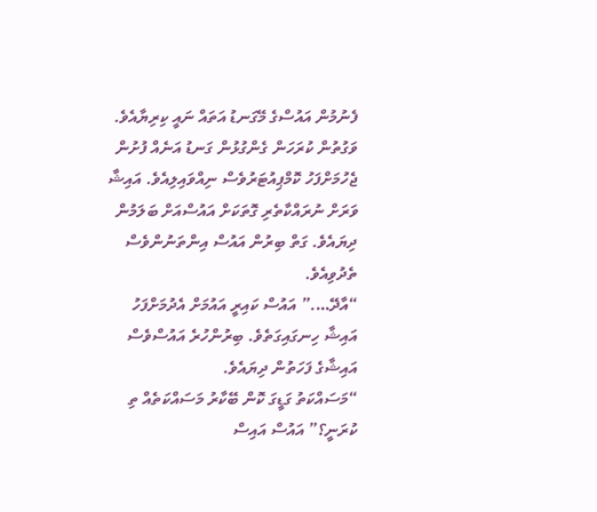ފެނުމުން އައުސްގެ މޭގަނޑު އަތައް ނައީ ކިރިޔާއެވެ. ވަގުތުން ކުރަހަން ގެންގުޅުން ގަނޑު އަނެއް ފުށުން ޖެހުމަށްފަހު ކޮމްޕިއުޓަރުވެސް ނިއްވައިލިއެވެ. އައިޝާ ވަރަށް ނުރައްކާތެރި ގޮތަކަށް އައުސްއަށް ބަލަމުން ދިޔައެވެ. ގަތް ބިރުން އައުސް އިންތަނުންވެސް ތެދުވިއެވެ.
“އާދޭ….” އައުސް ކައިރީ އައުމަށް އެދުމަށްފަހު އައިޝާ ހިނގައިގަތެވެ. ބިރުންހުރެ އައުސްވެސް އައިޝާގެ ފަހަތުން ދިޔައެވެ.
“މަސައްކަތު ގަޑީގަ ކޮން ބޭކާރު މަސައްކަތެއް ތި ކުރަނީ؟” އައުސް އައިސް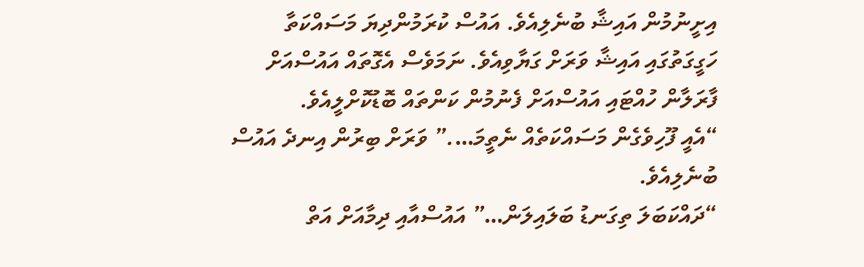އިށީނުމުން އައިޝާ ބުނެލިއެވެ. އައުސް ކުރަމުންދިޔަ މަސައްކަތާ ހަގީގަތުގައި އައިޝާ ވަރަށް ގަޔާވިއެވެ. ނަމަވެސް އެގޮތައް އައުސްއަށް ފާރަލާން ހުއްޓައި އައުސްއަށް ފެނުމުން ކަންތައް ބޮޑުކޮށްލީއެވެ.
“އެއީ ފޫހިވެގެން މަސައްކަތެއް ނެތީމަ….” ވަރަށް ބިރުން އިނދެ އައުސް ބުނެލިއެވެ.
“ދައްކަބަލަ ތިގަނޑު ބަލައިލަން…” އައުސްއާއި ދިމާއަށް އަތް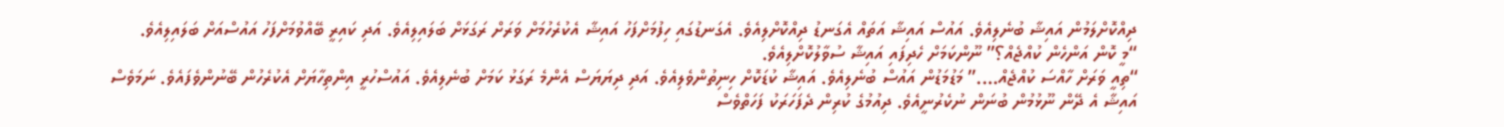ދިއްކޮށްލަމުން އައިޝާ ބުނެލިއެވެ. އައުސް އައިޝާ އަތައް އެގަނޑު ދިއްކޮށްލިއެވެ. އެގަނޑުގައި ހިފުމަށްފަހު އައިޝާ އެކުރެހުމަށް ވަރަށް ރަގަޅަށް ބަލައިލިއެވެ. އަދި ކައިރީ ބޭއްވުމަށްފަހު އައުސްއަށް ބަލައިލިއެވެ.
“މީ ކޮން އަންހެން ކުއްޖެއް؟” ނޫންކަމަށް ހެދިފައި އައިޝާ ސުވާލުކޮށްލިއެވެ.
“ތިއީ ވަރަށް ހާއްސަ ކުއްޖެއް….” މަޑުމަޑުން އައުސް ބުނެލިއެވެ. އައިޝާ ކުޑަކޮށް ހިނިތުންވެލިއެވެ. އަދި ދިޔަޔަސް އެންމެ ރަގަޅު ކަމަށް ބުނެލިއެވެ. އައުސްހުރީ އިންތިހާޔަށް އެކުރެހުން ބޭނުންވެފައެވެ. ނަމަވެސް އައިޝާ އެ ދޭން ނޫޅުމުން ބުނަން ނުކެރުނީއެވެ. ދިއުމުގެ ކުރިން ދެފަހަރަކު ފަހަތްވެސް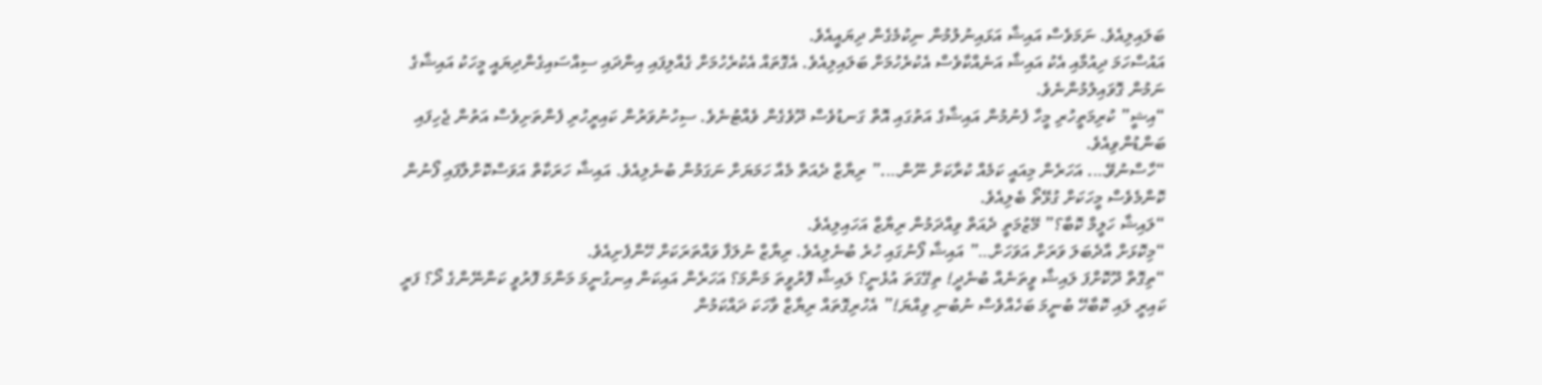ބަލައިލިއެވެ. ނަމަވެސް އައިޝާ އަޅައިނުލުމުން ނިކުމެގެން ދިޔައީއެވެ.
އައުސްހަމަ ދިއުމާއި އެކު އައިޝާ އަނެއްކާވެސް އެކުރެހުމަށް ބަލައިލިއެވެ. އެގޮތައް އެކުރެހުމަށް ގެއްލިފައި އިންދައި ސިއްސައިގެންދިޔައީ މީހަކު އައިޝާގެ ނަމުން ގޮވައިލުމުންނެވެ.
“އިޝީ” ކުރިމަތީހުރި މީހާ ފެނުމުން އައިޝާގެ އަތުގައި އޮތް ގަނޑުވެސް ދޫވެގެން ވެއްޓުނެވެ. ސިހުނުވަރުން ކައިރީހުރި ފެންތަށިވެސް އަތުން ޖެހިފައި ބަންޑުންވިއެވެ.
“ހާސްނުވޭ…. އަހަރެން މިއައީ ކަމެއް ކުރާކަށް ނޫން….” ރިޔާޒް ދެއަތް މެއާ ހަމަޔަށް ނަގަމުން ބުނެލިއެވެ. އައިޝާ ހަރަކާތް އަވަސްކޮށްލާފައި ފޯނުން ކޮންމެވެސް މީހަކަށް ގުޅޭތޯ ބެލިއެވެ.
“ލައިޝާ ހަލީމް ކޮބާ؟” މޭޒުމަތީ ދެއަތް ވިއްދަމުން ރިޔާޒް އަހައިލިއެވެ.
“މިކޮޅަށް އާދެބަލަ ވަރަށް އަވަހަށް…” އައިޝާ ފޯނުގައި ހުރެ ބުނެލިއެވެ. ރިޔާޒް ނުލަފާ ވައްތަރަކަށް ހޭންފެށިއެވެ.
“ތިގޮތް ދޫކޮށްފަ ލައިޝާ ވީތަނެއް ބުނެދީ! ތިގޭގަތަ އުޅެނީ؟ ލައިޝާ ފޮރުވީތަ މަންމަ؟ އަހަރެން އައިކަން އިނގުނީމަ މަންމަ ފޮރުވީ ކަންނޭންގެ ދޯ؟ ފަރީ ކައިރީ ލައި ކޮބާހޭ ބުނީމަ ބަހެއްވެސް ނުބުނި ވިއްޔަ!” އެހުރިގޮތައް ރިޔާޒް ވާހަކަ ދައްކަމުން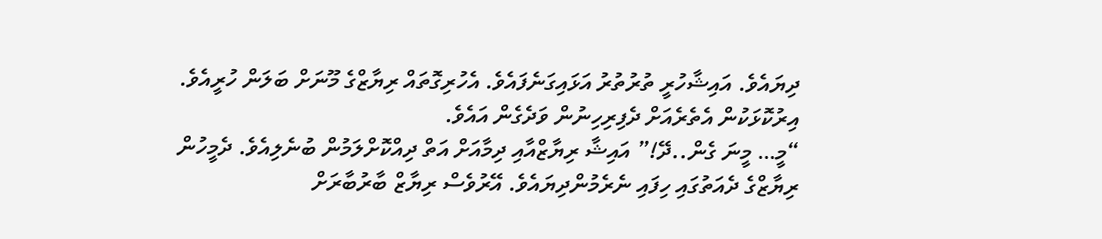ދިޔައެވެ. އައިޝާހުރީ ތުރުތުރު އަޅައިގަނެފައެވެ. އެހުރިގޮތައް ރިޔާޒްގެ މޫނަށް ބަލަން ހުރީއެވެ. އިރުކޮޅަކުން އެތެރެއަށް ދެފިރިހިނުން ވަދެގެން އައެވެ.
“މީ… މީނަ ގެން..ދޭ!” އައިޝާ ރިޔާޒްއާއި ދިމާއަށް އަތް ދިއްކޮށްލަމުން ބުނެލިއެވެ. ދެމީހުން ރިޔާޒްގެ ދެއަތުގައި ހިފައި ނެރެމުންދިޔައެވެ. އޭރުވެސް ރިޔާޒް ބާރުބާރަށް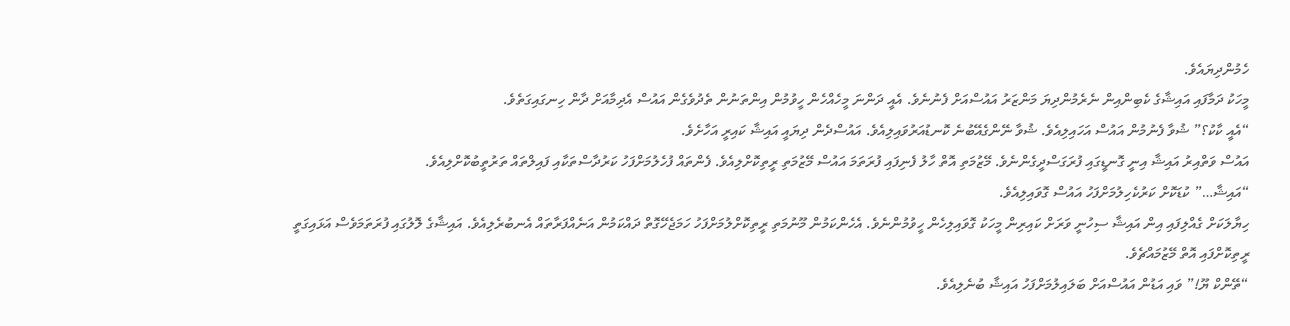ހެމުންދިޔައެވެ.
މީހަކު ދަމާފައި އައިޝާގެ ކެބިންއިން ނެރެމުންދިޔަ މަންޒަރު އައުސްއަށް ފެނުނެވެ. އެއީ ދަންނަ މީހެއްހެން ހީވުމުން އިންތަނުން ތެދުވެގެން އައުސް އެދިމާއަށް ދާން ހިނގައިގަތެވެ.
“އެއީ ކާކު؟” ޝުވާ ފެނުމުން އައުސް އަހައިލިއެވެ. ޝުވާ ނޭންގެއޭބުނެ ކޮނޑުއަރުވައިލިއެވެ. އައުސްދެން ދިޔައީ އައިޝާ ކައިރީ އަހާށެވެ.
އައުސް ވަތްއިރު އައިޝާ އިނީ ގޮނޑީގައި ފުރަގަސްދީގެންނެވެ. މޭޒުމަތި އޮތް ހާލު ފެނިފައި ފުރަތަމަ އައުސް މޭޒުމަތި ރީތިކޮށްލިއެވެ. ފެންތައް ފުހެލުމަށްފަހު ކަރުދާސްތަކާއި ފައިލްތައް ތަރުތީބުކޮށްލިއެވެ.
“އައިޝާ…” ކުޑަކޮށް ކަރުކެހިލުމަށްފަހު އައުސް ގޮވައިލިއެވެ.
ހިޔާލަކަށް ގެއްލިފައި އިން އައިޝާ ސިހުނީ ވަރަށް ކައިރިން މީހަކު ގޮވައިލިހެން ހީވުމުންނެވެ. އެހެންކަމުން މޫނުމަތި ރީތިކޮށްލުމަށްފަހު ހަމަޖެހޭގޮތް ދައްކަމުން އަނެއްފަރާތައް އެނބުރެލިއެވެ. އައިޝާގެ ލޮލުގައި ފުރަތަމަވެސް އަޅައިގަތީ ރީތިކޮށްފައި އޮތް މޭޒުމައްޗެވެ.
“ތޭންކް ޔޫ!” ވައި އަޑުން އައުސްއަށް ބަލައިލުމަށްފަހު އައިޝާ ބުނެލިއެވެ.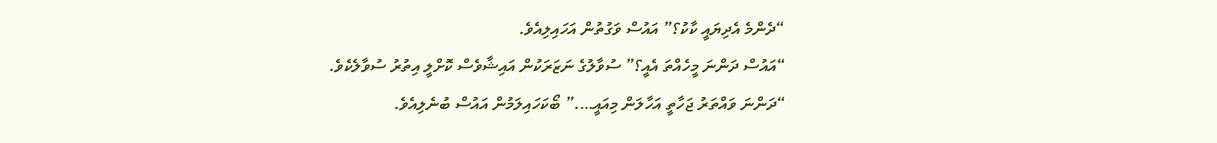“ދެންމެ އެދިޔައީ ކާކު؟” އައުސް ވަގުތުން އަހައިލިއެވެ.
“އައުސް ދަންނަ މީހެއްތަ އެއީ؟” ސުވާލުގެ ނަޒަރަކުން އައިޝާވެސް ކޮށްލީ އިތުރު ސުވާލެކެވެ.
“ދަންނަ ވައްތަރު ޖަހާތީ އަހާލަން މިއައީ….” ބޯކަހައިލަމުން އައުސް ބުނެލިއެވެ.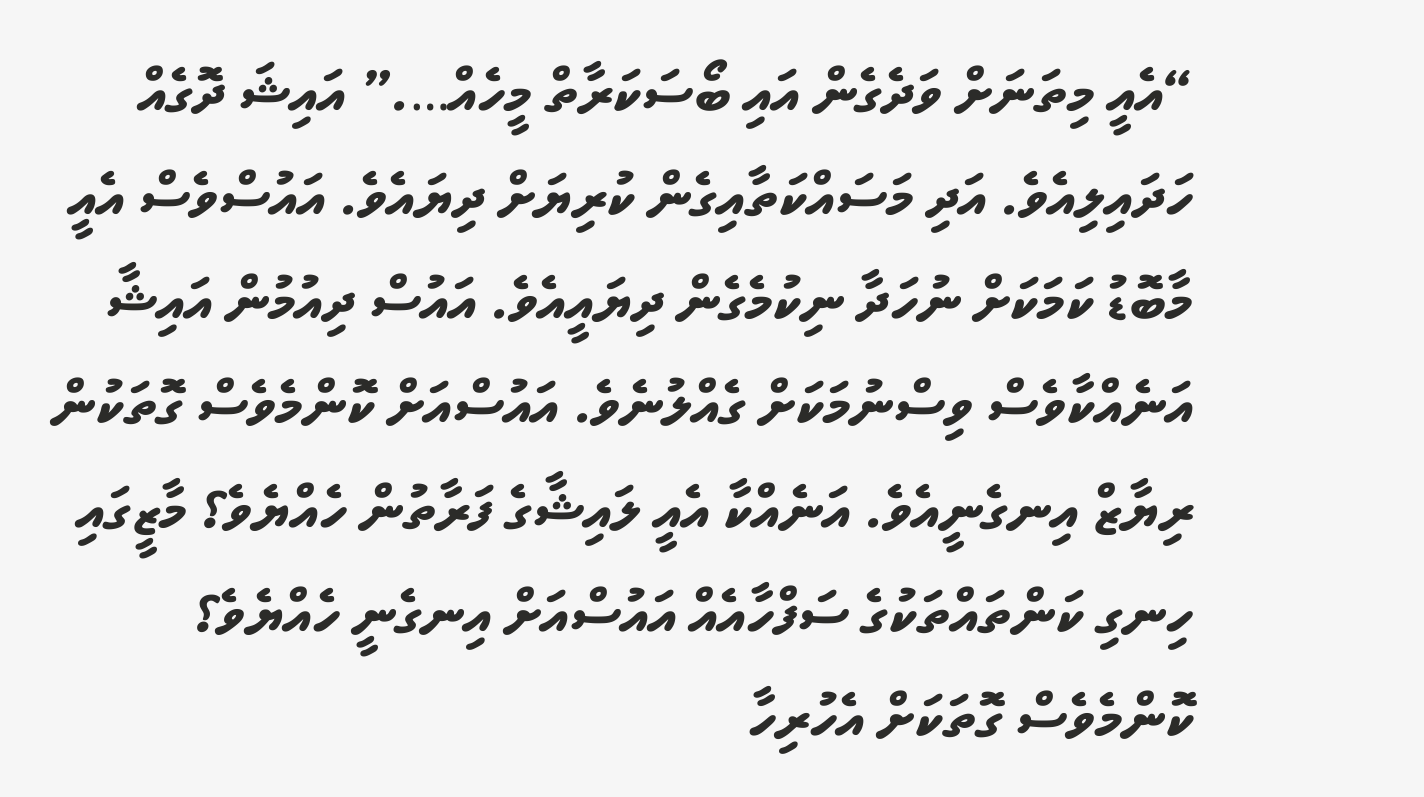“އެއީ މިތަނަށް ވަދެގެން އައި ބޯސަކަރާތް މީހެއް….” އައިޝަ ދޮގެއް ހަދައިލިއެވެ. އަދި މަސައްކަތާއިގެން ކުރިޔަށް ދިޔައެވެ. އައުސްވެސް އެއީ މާބޮޑު ކަމަކަށް ނުހަދާ ނިކުމެގެން ދިޔައީއެވެ. އައުސް ދިއުމުން އައިޝާ އަނެއްކާވެސް ވިސްނުމަކަށް ގެއްލުނެވެ. އައުސްއަށް ކޮންމެވެސް ގޮތަކުން ރިޔާޒް އިނގެނީއެވެ. އަނެއްކާ އެއީ ލައިޝާގެ ފަރާތުން ހެއްޔެވެ؟ މާޒީގައި ހިނގި ކަންތައްތަކުގެ ސަފްހާއެއް އައުސްއަށް އިނގެނީ ހެއްޔެވެ؟ ކޮންމެވެސް ގޮތަކަށް އެހުރިހާ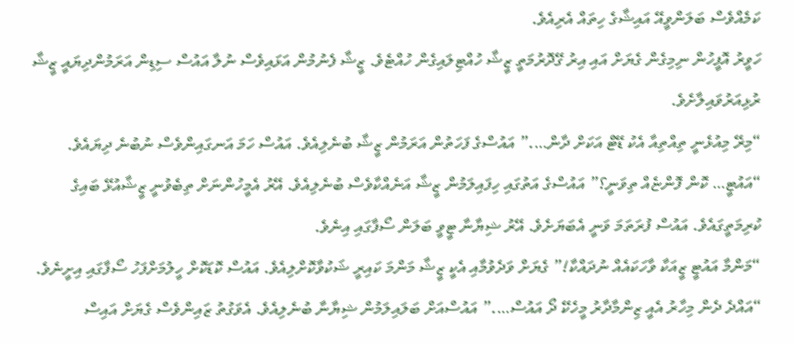ކަމެއްވެސް ބަލަންވީއޭ އައިޝާގެ ހިތައް އެރިއެވެ.
ހަވީރު އޮފީހުން ނިމިގެން ގެޔަށް އައި އިރު ގޭދޮރުމަތީ ޒީޝާ ހުއްޓިލައިގެން ހުއްޓެވެ. ޒީޝާ ފެނުމުން އަޅައިވެސް ނުލާ އައުސް ސިޑިން އަރަމުންދިޔައީ ޒީޝާ ރުޅިއަރުވައިލާށެވެ.
“މިރޭ މިއުޅެނީ ތިއްތިއާ އެކު ޑޭޓް އަކަށް ދާން….” އައުސްގެ ފަހަތުން އަރަމުން ޒީޝާ ބުނެލިއެވެ. އައުސް ހަމަ އަނގައިންވެސް ނުބުނެ ދިޔައެވެ.
“އައުޓީ… ކޮން ފޮންޏެއް ތިވަނީ؟” އައުސްގެ އަތުގައި ހިފައިލަމުން ޒީޝާ އަނެއްކާވެސް ބުނެލިއެވެ. އޭރު އެމީހުންނަށް ތިބެވުނީ ޒީޝާއުޅޭ ބައިގެ ކުރިމަތީގައެވެ. އައުސް ފުރަތަމަ ވަނީ އެބަޔަށެވެ. އޭރު ޝިޔާނާ ޓީވީ ބަލަން ސޯފާގައި އިނެވެ.
“މަންމާ އައުޓީ ޒީއަކާ ވާހަކައެއް ނުދައްކާ!” ގެޔަށް ވަދެވުމާއި އެކީ ޒީޝާ މަންމަ ކައިރީ ޝަކުވާކޮށްލިއެވެ. އައުސް ކޮޑަކޮށް ހީލުމަށްފަހު ސޯފާގައި އިށީނެވެ.
“އައްދެ ދެން މިހާރު އެއީ ޒިންމާދާރު މީހެކޭ ދޯ އައުސް….” އައުސްއަށް ބަލައިލަމުން ޝިޔާނާ ބުނެލިއެވެ. އެވަގުތު ޒައިންވެސް ގެޔަށް އައިސް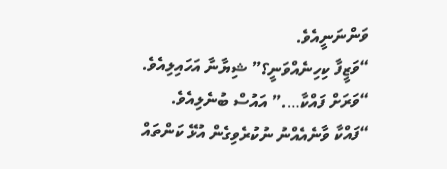ވަންނަނީއެވެ.
“ވަޒީފާ ކިހިނެއްވަނީ؟” ޝިޔާނާ އަހައިލިއެވެ.
“ވަރަށް ފައްކާ….” އައުސް ބުނެލިއެވެ.
“ފައްކާ ވާނެއެއްނު ނުކުރެވިގެން އުޅޭ ކަންތައް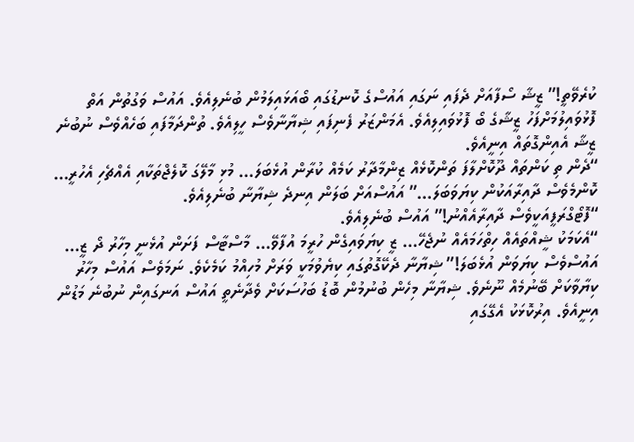ކުރެވޭތީ!” ޒީޝާ ސޯފާއަށް ދެފައި ނަގައި އައުސްގެ ކޮނޑުގައި ބޯއަޅައިލަމުން ބުނެލިއެވެ. އައުސް ވަގުތުން އަތް ފޮޅުވައިލުމަށްފަހު ޒީޝާގެ ބޯ ފޮޅުވައިލިއެވެ. އެމަންޒަރު ފެނިފައި ޝިޔާނާވެސް ހީލިއެވެ. ތުންދަމާފައި ބަހެއްވެސް ނުބުނެ ޒީޝާ އެއިންގޮތައް އިނީއެވެ.
“ދެން ތި ކަންތައް ދޫކޮށްލާފަ ތަންކޮޅެއް ޒިންމާދާރު ކަމެއް ކުރާން އުޅެބަލަ… މުޅި މާލޭގަ ކޮލެޖްތަކާއި އެއްޗެހި އެހުރީ… ކޮންމެވެސް ދާއިރާއަކުން ކިޔަވަބަލަ…” އައުސްއަށް ބަލަން އިނދެ ޝިޔާނާ ބުނެލިއެވެ.
“ފޮޓޯގްރަފީއަކީވެސް ދާއިރާއެއްނު!” އައުސް ބުނެލިއެވެ.
“އެކަމަކު ޝީއްތައެއް ހިތްހަމައެއް ނުޖެހޭ… ޒީ ކިޔަވައިގެން ހުރީމަ އުފާވޭ… މާސްޓާސް ފަށަން އުޅެނީ މިހާރު ދޯ ޒީ… އައުސްވެސް ކިޔަވަން އުޅެބަލަ!” ޝިޔާނާ ދެކޭގޮތުގައި ކިޔެވުމަކީ ވަރަށް މުހިއްމު ކަމެކެވެ. ނަމަވެސް އައުސް މިހާރު ކިޔާވާކަށް ބޭނުމެއް ނޫނެވެ. ޝިޔާނާ މިހެން ބުނުމުން ބޮޑު ބަހުސަކަށް ވެދާނެތީ އައުސް އަނގައިން ނުބުނެ މަޑުން އިނީއެވެ. އިރުކޮޅަކު އެގޭގައި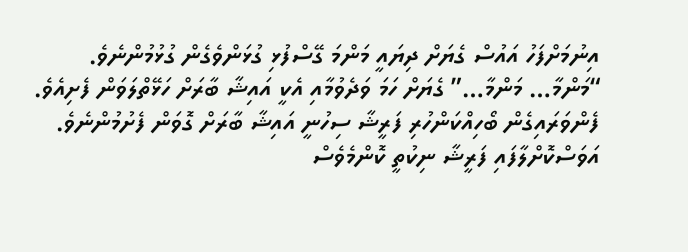އިނުމަށްފަހު އައުސް ގެޔަށް ދިޔައީ މަންމަ ގޭސްފުޅި ގުޅަންވެގެން ގުޅުމުންނެވެ.
“މަންމާ… މަންމާ…” ގެޔަށް ހަމަ ވަދެވުމާއި އެކީ އައިޝާ ބާރަށް ހަޅޭތްލަވަން ފެށިއެވެ.
ފެންވަރައިގެން ބޯހިއްކަންހުރި ފަރީޝާ ސިހުނީ އައިޝާ ބާރަށް ގޮވަން ފެށުމުންނެވެ. އަވަސްކޮށްލާފައި ފަރީޝާ ނިކުތީ ކޮންމެވެސް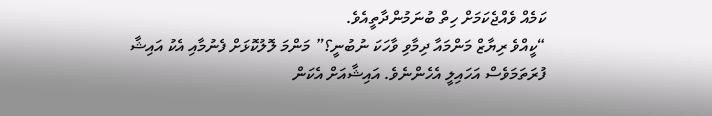ކަމެއް ވެއްޖެކަމަށް ހިތް ބުނަމުންދާތީއެވެ.
“ކީއްވެ ރިޔާޒް މަންމައާ ދިމާވި ވާހަކަ ނުބުނީ؟” މަންމަ ލޮލުކޮޅަށް ފެނުމާއި އެކު އައިޝާ ފުރަތަމަވެސް އަހައިލީ އެހެންނެވެ. އައިޝާއަށް އެކަން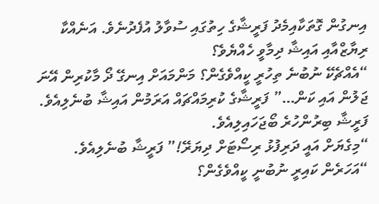އިނގުން ގޮތަކާއިމެދު ފަރީޝާގެ ހިތުގައި ސުވާލު އުފެދުނެވެ. އަނެއްކާ ރިޔާޒްއާއި އައިޝާ ދިމާވީ ހެއްޔެވެ؟
“އެއްޗެކޭ ނުބުނެ ތިހުރީ ކީއްވެގެން؟ މަންމައަށް އިނގޭ ދޯ މާކުރިން އޭނަ ޖަލުން އައި ކަން…” ފަރީޝާގެ ކުރިމައްޗައް އަރަމުން އައިޝާ ބުނެލިއެވެ. ފަރީޝާ ބިރުންހުރެ ބޯޖަހައިލިއެވެ.
“މިގެޔަށް އައީ ދަރިފުޅު ރިސޯޓަށް ދިޔަރޭ!” ފަރީޝާ ބުނެލިއެވެ.
“އަހަރެން ކައިރީ ނުބުނީ ކީއްވެގެން؟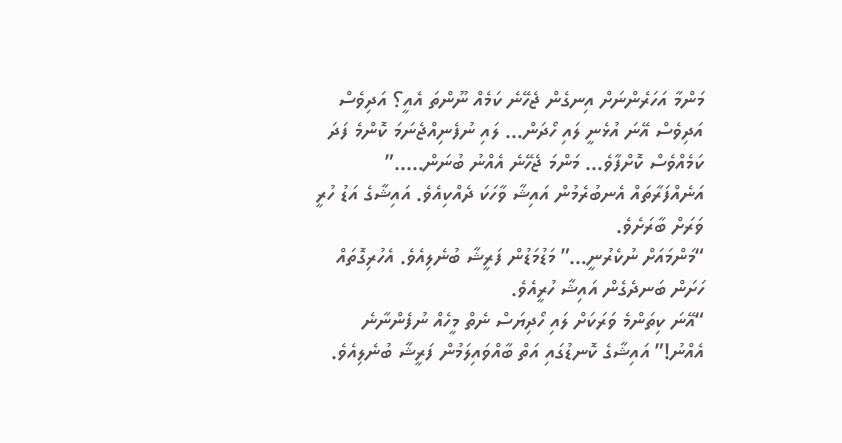މަންމާ އަހަރެންނަށް އިނގެން ޖެހޭނެ ކަމެއް ނޫންތަ އެއީ؟ އަދިވެސް އަދިވެސް އޭނަ އުޅެނީ ލައި ހޯދަން… ލައި ނުފެނިއްޖެނަމަ ކޮންމެ ފަދަ ކަމެއްވެސް ކޮށްފާވެ… މަންމަ ޖެހޭނެ އެއްނު ބުނަން…..” އަނެއްފަރާތައް އެނބުރެމުން އައިޝާ ވާހަކަ ދެއްކިއެވެ. އައިޝާގެ އަޑު ހުރީ ވަރަށް ބާރަށެވެ.
“މަންމައަށް ނުކެރުނީ…” މަޑުމަޑުން ފަރީޝާ ބުނެލިއެވެ. އެހުރިގޮތައް ހަށަން ބަނދެގެން އައިޝާ ހުރީއެވެ.
“އޭނަ ކިތަންމެ ވަރަކަށް ލައި ހޯދިޔަސް ނެތް މީހެއް ނުފެންނާނެ އެއްނު!” އައިޝާގެ ކޮނޑުގައި އަތް ބާއްވައިލަމުން ފަރީޝާ ބުނެލިއެވެ.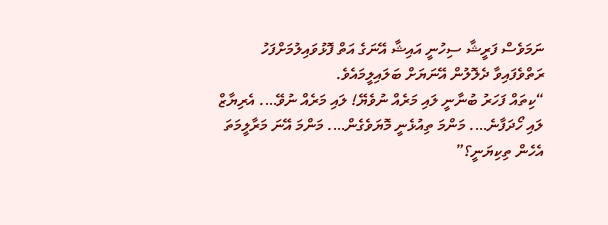ނަމަވެސް ފަރީޝާ ސިހުނީ އައިޝާ އޭނަގެ އަތް ފޮޅުވައިލުމަށްފަހު ރަތްވެފައިވާ ދެލޮލުން އޭނަޔަށް ބަލައިލީމައެވެ.
“ކިތައް ފަހަރު ބުނާނީ ލައި މަރެއް ނުވެޔޭ! ލައި މަރެއް ނުވޭ…. އެރިޔާޒް ލައި ހޯދަފާނެ…. މަންމަ ތިއުޅެނީ މޮޔަވެގެން…. މަންމަ އޭނަ މަރާލީމަތަ އެހެން ތިކިޔަނީ؟”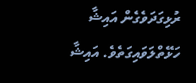ރުޅިގަދަވެގެން އައިޝާ ހަޅޭތްލަވައިގަތެވެ. އައިޝާ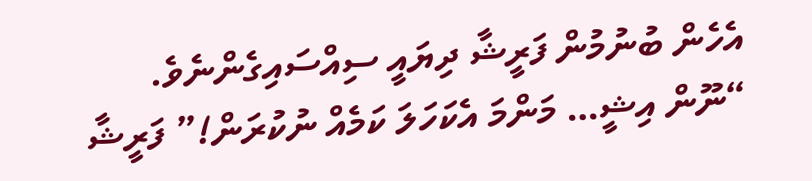އެހެން ބުނުމުން ފަރީޝާ ދިޔައީ ސިއްސައިގެންނެވެ.
“ނޫން އިޝީ… މަންމަ އެކަހަލަ ކަމެއް ނުކުރަން!” ފަރީޝާ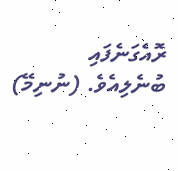ރޮއެގަނެފައި ބުނެލިއެވެ. (ނުނިމޭ)